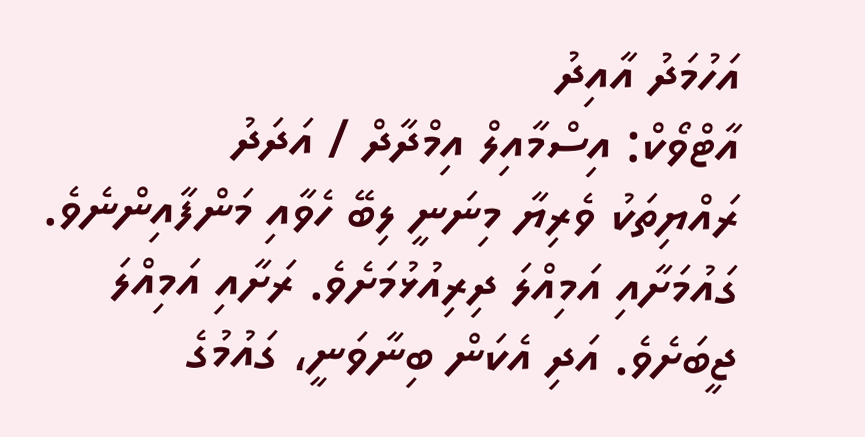އަހުމަދު އާއިދު
އާޓްވޯކް: އިސްމާއިލް އިމްދާދް / އަދަދު
ރައްޔިތަކު ވެރިޔާ މިނަނީ ލިބޭ ހެވާއި މަންފާއިންނެވެ. ގައުމަށާއި އަމިއްލަ ދިރިއުޅުމަށެވެ. ރަށާއި އަމިއްލަ ޖީބަށެވެ. އަދި އެކަން ބިނާވަނީ، ގައުމުގެ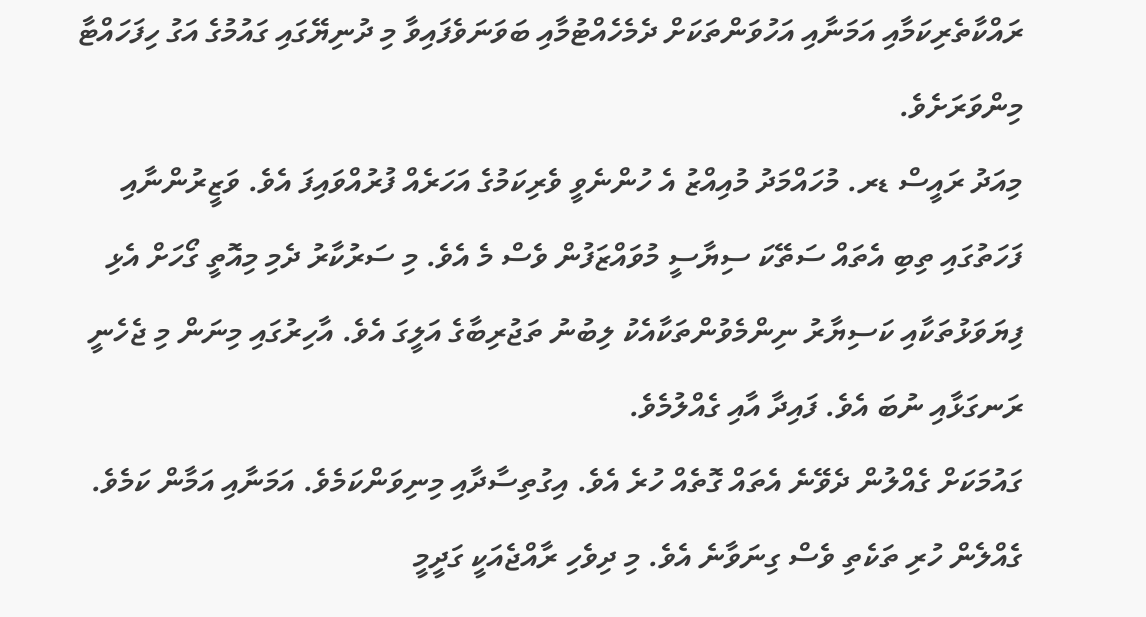ރައްކާތެރިކަމާއި އަމަނާއި އަހުވަންތަކަށް ދެމެހެއްޓުމާއި ބަވަނަވެފައިވާ މި ދުނިޔޭގައި ގައުމުގެ އަގު ހިފަހައްޓާ މިންވަރަށެވެ.
މިއަދު ރައީސް ޑރ. މުހައްމަދު މުއިއްޒު އެ ހުންނެވީ ވެރިކަމުގެ އަހަރެއް ފުރުއްވައިފަ އެވެ. ވަޒީރުންނާއި ފަހަތުގައި ތިބި އެތައް ސަތޭކަ ސިޔާސީ މުވައްޒަފުން ވެސް މެ އެވެ. މި ސަރުކާރު ދެމި މިއޮތީ ގޯހަށް އެޅި ފިޔަވަޅުތަކާއި ކަސިޔާރު ނިންމެވުންތަކާއެކު ލިބުނު ތަޖުރިބާގެ އަލީގަ އެވެ. އާހިރުގައި މިނަން މި ޖެހެނީ ރަނގަޅާއި ނުބަ އެވެ. ފައިދާ އާއި ގެއްލުމެވެ.
ގައުމަކަށް ގެއްލުން ދެވޭނެ އެތައް ގޮތެއް ހުރެ އެވެ. އިގުތިސާދާއި މިނިވަންކަމެވެ. އަމަނާއި އަމާން ކަމެވެ. ގެއްލެން ހުރި ތަކެތި ވެސް ގިނަވާނެ އެވެ. މި ދިވެހި ރާއްޖެއަކީ ގަދީމީ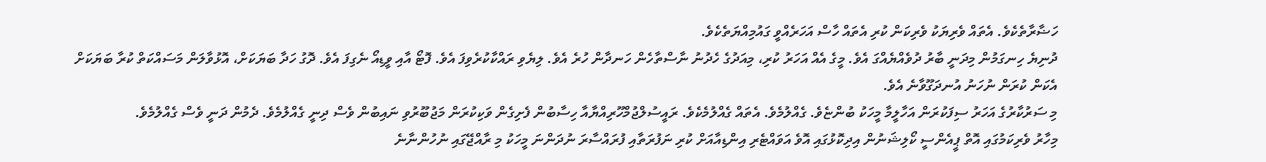ހަޟާރާތެކެވެ. އެތައް ވެރިޔަކު ވެރިކަން ކުރި އެތައް ހާސް އަހަރެއްވީ ގައުމިއްޔަތެކެވެ.
ދުނިޔެ ހިނގަމުން މިދަނީ ބާރު ދުވެއްޔެއްގަ އެވެ. މީގެ އެއް އަހަރު ކުރި، މިއަދުގެ ހެދުނު ނާސްތާހެން ހަނދާން ހުރެ އެވެ. ލިޔެވި ރައްކާކުރެވިފަ އެވެ. ފޮޓޯ އާއި ވީޑިއޯ ނެގިފަ އެވެ. ދޮގު ހަދާ ބަޔަކަށް، އޮޅުވާލަން މަސައްކަތް ކުރާ ބަޔަކަށް އެކަން ކުރަން ނުހަނު އުނދަގޫވާނެ އެވެ.
މި ސަރުކާރުގެ އަހަރު ސިފަކުރަން އަހާލީމާ މީހަކު ބުންޏެވެ. ގެއްލުމެވެ. އެތައް ގެއްލުމެކެވެ. ރައީސުލްޖުމްހޫރިއްޔާއާ ހިސާބުން ފެށިގެން ވަކިކުރަން މަޖުބޫރުވި ނައިބުން ވެސް ދިނީ ގެއްލުމެވެ. ދެމުން ދަނީ ވެސް ގެއްލުމެވެ.
މިހާރު ވެރިކަމުގައި އޮތް ޕީއެންސީ ކޯލިޝަނުން އިދިކޮޅުގައި އޮވެ އަވައްޓެރި އިންޑިއާއަށް ކުރި ނަފުރަތާއި ފުރައްސާރަ ނުދަންނަ މީހަކު މި ރާއްޖޭގައި ނުހުންނާނެ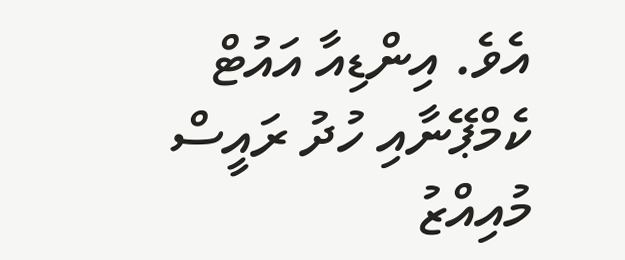އެވެ. އިންޑިއާ އައުޓް ކެމްޕޭނާއި ހުދު ރައީސް މުއިއްޒު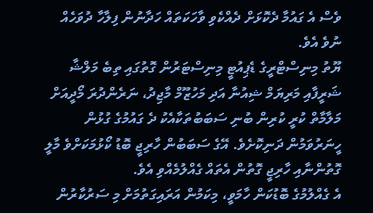ވެސް އެ ގައުމާ ދެކޮޅަށް ދެއްކެވި ވާހަކަތައް ހަދާނުން ފިލާހާ ދުވަހެއް ނުވެ އެވެ.
ޔޫތު މިނިސްޓްރީގެ ޑެޕިއުޓީ މިނިސްޓަރުން ގޮތުގައި ތިބެ މަލްޝާ ޝަރީފާއި މަރިޔަމް ޝިއުނާ އަދި މަހުޒޫމް މާޖިދު، ނަރެންދުރަ މޯދީއަށް މަލާމާތް ކުރީ ކުރިން ބުނި ސަބަބުތަކާއެކު ދެ ގައުމުގެ ގުޅުން ހީނަރުވަމުން ދަނިކޮށެވެ. އޭގެ ސަބަބުން ހާރިޖީ ބޮޑު ކޯޅުމަކަށްވެ މާލީ ގޮތުންނާއި ހާރިޖީ ގޮތުން އެތައް ގެއްލުމެއްވި އެވެ.
އެ ގެއްލުމުގެ ބޮޑުކަން ހާމަވީ، މިކަމުން އަރައިގަތުމަށް މި ސަރުކާރުން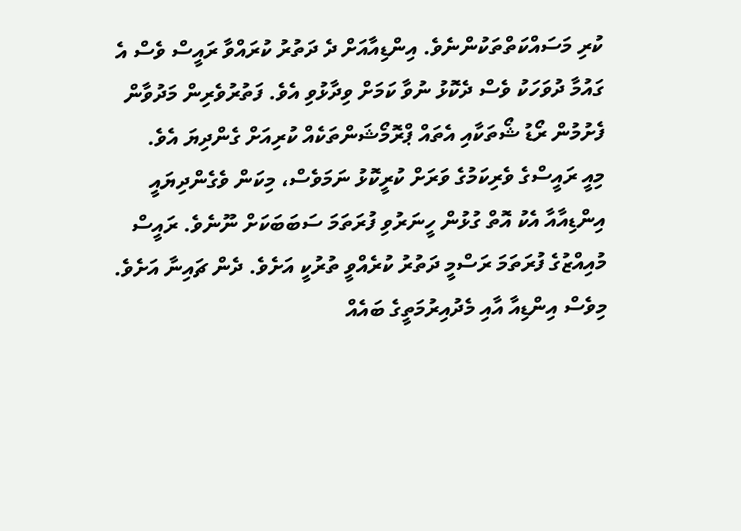ކުރި މަސައްކަތްތަކުންނެވެ. އިންޑިއާއަށް ދެ ދަތުރު ކުރައްވާ ރައީސް ވެސް އެ ގައުމާ ދުވަހަކު ވެސް ދެކޮޅު ނުވާ ކަމަށް ވިދާޅުވި އެވެ. ފަތުރުވެރިން މަދުވާން ފެށުމުން ރޯޑު ޝޯތަކާއި އެތައް ޕްރޮމޯޝަންތަކެއް ކުރިއަށް ގެންދިޔަ އެވެ.
މިއީ ރައީސްގެ ވެރިކަމުގެ ވަރަށް ކުރީކޮޅު ނަމަވެސް، މިކަން ވެގެންދިޔައީ އިންޑިއާއާ އެކު އޮތް ގުޅުން ހީނަރުވި ފުރަތަމަ ސަބަބަކަށް ނޫނެވެ. ރައީސް މުއިއްޒުގެ ފުރަތަމަ ރަސްމީ ދަތުރު ކުރެއްވީ ތުރުކީ އަށެވެ. ދެން ޗައިނާ އަށެވެ. މިވެސް އިންޑިއާ އާއި މެދުއިރުމަތީގެ ބައެއް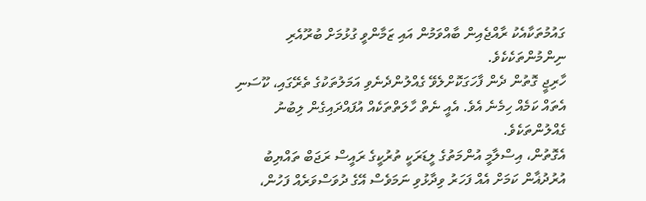ގައުމުތަކާއެކު ރާއްޖެއިން ބާއްވަމުން އައި ޒަމާންވީ ގުޅުމަށް ބުރޫއެރި ނިންމުންތަކެކެވެ.
ހާރިޖީ ގޮތުން ދެން ފާހަގަކޮށްލެވޭ ގެއްލުންދެނެވި އަމަލުތަކުގެ ތެރޭގައި، ކޫސަނި އެތައް ކަމެއް ހިމެނެ އެވެ. އެއީ ނެތް ހާލަތްތަކެއް އުފައްދައިގެން ލިބުނު ގެއްލުންތަކެވެ.
އެގޮތުން، އިސްލާމީ އުންމަތުގެ ލީޑަރަކީ ތުރުކީގެ ރައީސް ރަޖަބް ތައްޔިބު އުރުދުޣާން ކަމަށް އެއް ފަހަރު ވިދާޅުވި ނަމަވެސް އޭގެ ދުވަސްވަރެއް ފަހުން،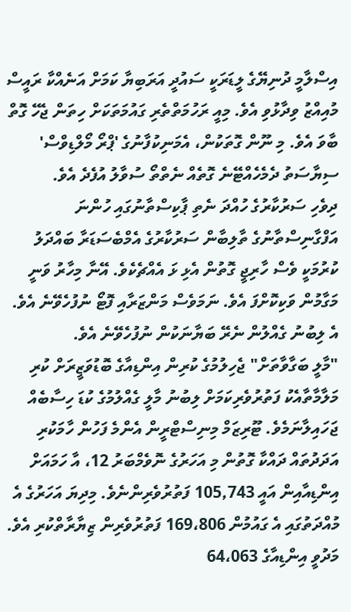އިސްލާމީ ދުނިޔޭގެ ލީޑަރަކީ ސައުދީ އަރަބިޔާ ކަމަށް އަނެއްކާ ރައީސް މުއިއްޒު ވިދާޅުވި އެވެ. މިއީ ރަހުމަތްތެރި ގައުމަތަކަށް ހިތަން ޖެހޭ ގޮތް ބާވަ އެވެ. މި ނޫން ގޮތަކުން، އެމަނިކުފާނުގެ 'ޕްރޯ މޯލްޑިވްސް' ސިޔާސަތު ދެމެހެއްޓޭނެ ގޮތެއް ނެތްތޯ ސުވާލު އުފެދެ އެވެ.
ދިވެހި ސަރުކާރުގެ ހުއްދަ ނެތި ޕާކިސްތާނުގައި ހުންނަ އަފްގާނިސްތާނުގެ ތާލިބާން ސަރުކާރުގެ އެމްބެސަޑަރާ ބައްދަލު ކުރުމަކީ ވެސް ހާރިޖީ ގޮތުން އެޅި ޅަ އެއްޗެކެވެ. އޭނާ މިހާރު ވަނީ މަގާމުން ވަކިކޮށްފަ އެވެ. ނަމަވެސް މަންޒަރާއި ފޮޓޯ ނުފުހެވޭނެ އެވެ. އެ ލިބުނު ގެއްލުން ނެރޭ ބަޔާނަކުން ނުފުހެވޭނެ އެވެ.
"މާލީ ބަގާވާތަށް" ޖެހިލުމުގެ ކުރިން އިންޑިއާގެ ބޮޑުވަޒީރަށް ކުރި މަލާމާތާއެކު ފަތުރުވެރިކަމަށް ލިބުނު މާލީ ގެއްލުމުގެ ކުޑަ ހިސާބެއް ޖަހައިލާނަމެވެ. ޓޫރިޒަމް މިނިސްޓްރީން އެންމެ ފަހުން ހާމަކުރި އަދަދުތައް ދައްކާ ގޮތުން މި އަހަރުގެ ނޮވެމްބަރު 12، އާ ހަމައަށް އިންޑިއާއިން އައީ 105,743 ފަތުރުވެރިންނެވެ. މިދިޔަ އަހަރުގެ އެ މުއްދަތުގައި އެ ގައުމުން 169،806 ފަތުރުވެރިން ޒިޔާރާތްކުރި އެވެ. މަދުވީ އިންޑިއާގެ 64،063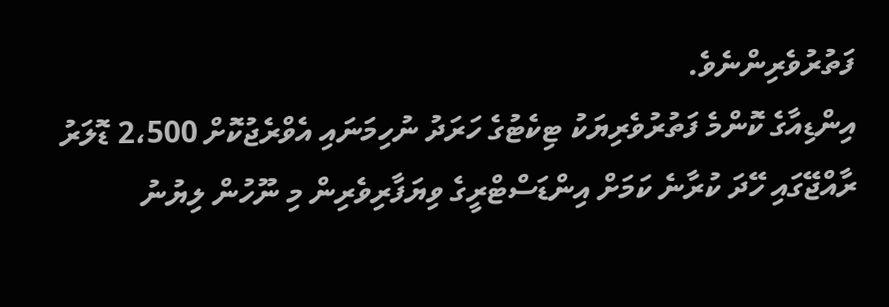ފަތުރުވެރިންނެވެ.
އިންޑިއާގެ ކޮންމެ ފަތުރުވެރިޔަކު ޓިކެޓުގެ ހަރަދު ނުހިމަނައި އެވްރެޖުކޮށް 2،500 ޑޮލަރު ރާއްޖޭގައި ހޭދަ ކުރާނެ ކަމަށް އިންޑަސްޓްރީގެ ވިޔަފާރިވެރިން މި ނޫހުން ލިޔުނު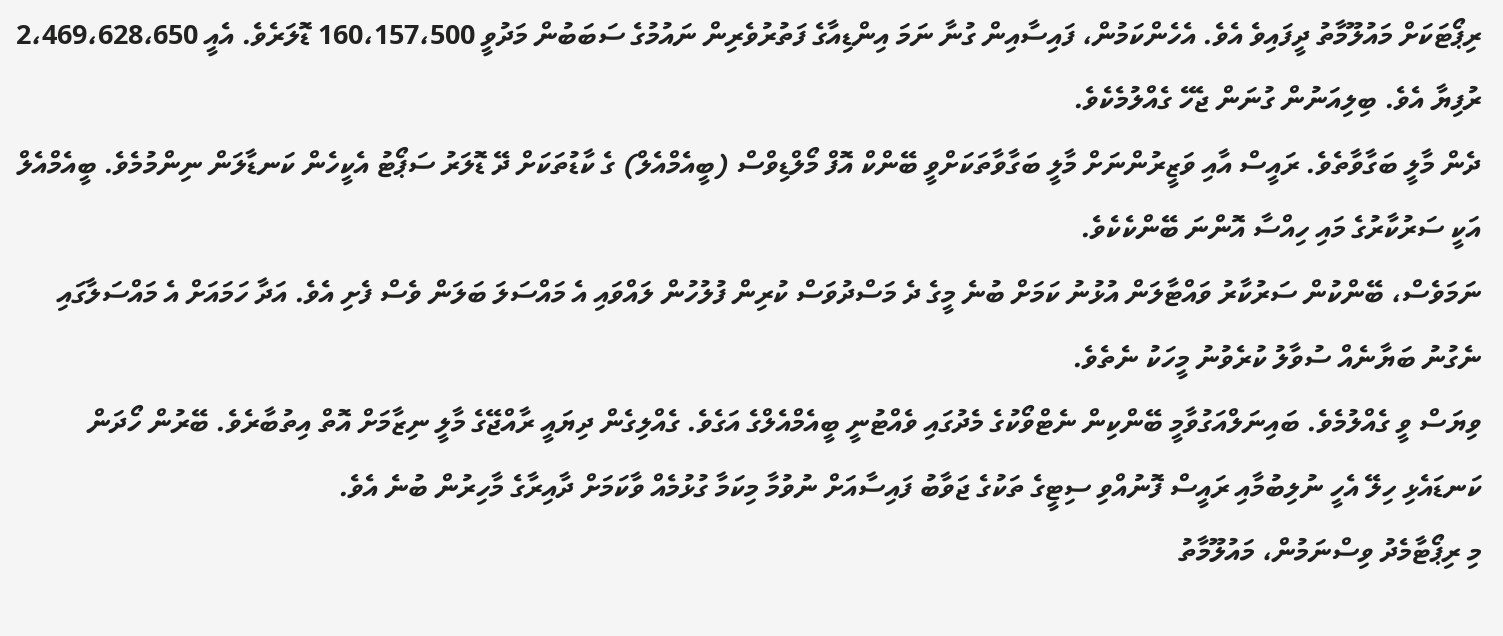ރިޕޯޓަކަށް މައުލޫމާތު ދީފައިވެ އެވެ. އެހެންކަމުން، ފައިސާއިން ގުނާ ނަމަ އިންޑިއާގެ ފަތުރުވެރިން ނައުމުގެ ސަބަބުން މަދުވީ 160،157،500 ޑޮލަރެވެ. އެއީ 2،469،628،650 ރުފިޔާ އެވެ. ބިލިއަނުން ގުނަން ޖެހޭ ގެއްލުމެކެވެ.
ދެން މާލީ ބަގާވާތެވެ. ރައީސް އާއި ވަޒީރުންނަށް މާލީ ބަގާވާތަކަށްވީ ބޭންކް އޮފް މޯލްޑިވްސް (ބީއެމްއެލް) ގެ ކާޑުތަކަށް ދޭ ޑޮލަރު ސަޕޯޓު އެކީހެން ކަނޑާލަން ނިންމުމެވެ. ބީއެމްއެލް އަކީ ސަރުކާރުގެ މައި ހިއްސާ އޮންނަ ބޭންކެކެވެ.
ނަމަވެސް، ބޭންކުން ސަރުކާރު ވައްޓާލަން އުޅުނު ކަމަށް ބުނެ މީގެ ދެ މަސްދުވަސް ކުރިން ފުލުހުން ލައްވައި އެ މައްސަލަ ބަލަން ވެސް ފެށި އެވެ. އަދާ ހަމައަށް އެ މައްސަލާގައި ނެގުނު ބަޔާނެއް ސުވާލު ކުރެވުނު މީހަކު ނެތެވެ.
ވިޔަސް ވީ ގެއްލުމެވެ. ބައިނަލްއަގުވާމީ ބޭންކިން ނެޓްވޯކުގެ މެދުގައި ވެއްޓުނީ ބީއެމްއެލްގެ އަގެވެ. ގެއްލިގެން ދިޔައީ ރާއްޖޭގެ މާލީ ނިޒާމަށް އޮތް އިތުބާރެވެ. ބޭރުން ހޯދަން ކަނޑައެޅި ހިލޭ އެހީ ނުލިބުމާއި ރައީސް ފޮނުއްވި ސިޓީގެ ތަކުގެ ޖަވާބު ފައިސާއަށް ނުވުމާ މިކަމާ ގުޅުމެއް ވާކަމަށް ދާއިރާގެ މާހިރުން ބުނެ އެވެ.
މި ރިޕޯޓާމެދު ވިސްނަމުން، މައުލޫމާތު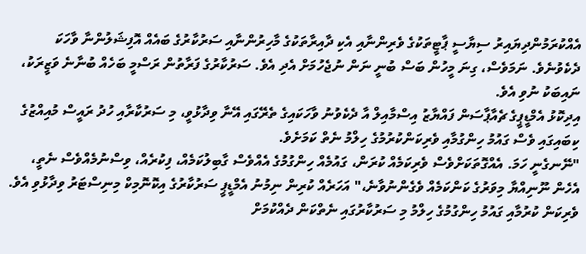އެއްކުރަމުންދިޔައިރު ސިޔާސީ ޕާޓީތަކުގެ ވެރިންނާއި އެކި ދާއިރާތަކުގެ މާހިރުންނާއި ސަރުކާރުގެ ބައެއް އޮފިޝަލުންނާ ވާހަކަ ދެކެވުނެވެ. ނަމަވެސް، ގިނަ މީހުން ބަސް ބުނީ ނަން ނުޖެހުމަށް އެދި އެވެ. ސަރުކާރުގެ ފަރާތުން ރަސްމީ ބަހެއް ބުނާނެ ވަޒީރަކު، ނައިބަކު ނުވި އެވެ.
އިދިކޮޅު އެމްޑީޕީގެ ޗެއާޕާސަން ފައްޔާޒު އިސްމާއިލް އާ ދެކެވުނު ވާހަކައިގެ ތެރޭގައި އޭނާ ވިދާޅުވީ، މި ސަރުކާރާއި ހުދު ރައީސް މުއިއްޒުގެ ކިބައިގައި ވެސް ގައުމު ހިންގުމާއި ވެރިކަންކުރުމުގެ ހިލްމު ނެތް ކަމަށެވެ.
"ނޭނގެނީ ހަމަ. އެއްގޮތަކަށްވެސް ވެރިކަމެއް ކުރަން، ގައުމެއް ހިންގުމުގެ އެއްވެސް ގާބިލުކަމެއް، ފިކުރެއް، ވިސްނުމެއްވެސް ނެތީ، އެހެން ނޫނިއްޔާ މިވަރުގެ ކަންކަމެއް ވެގެންނުވާނެ،" އަހަރެއް ކުރިން ނިމުނު އެމްޑީޕީ ސަރުކާރުގެ އިކޮނޮމިކް މިނިސްޓަރު ވިދާޅުވި އެވެ.
ވެރިކަން ކުރުމާއި ގައުމު ހިންގުމުގެ ހިލްމު މި ސަރުކާރުގައި ނެތްކަން ދެއްކުމަށް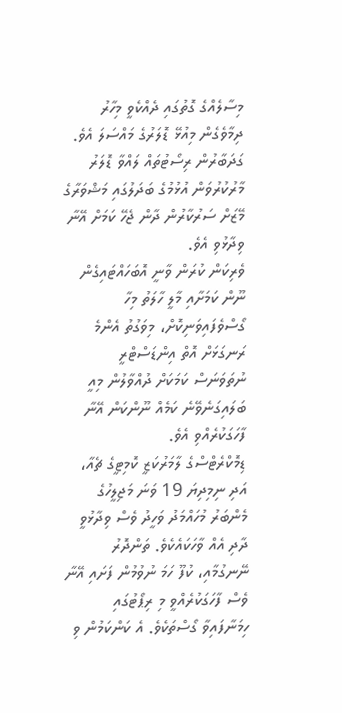މިސާލެއްގެ ގޮތުގައި ދެއްކެވީ މިހާރު ދިމާވެގެން މިއުޅޭ ޑޮލަރުގެ މައްސަލަ އެވެ. ގަދަބާރުން ރިސޯޓުތައް ލައްވާ ޑޮލަރު މާރުކުރުވަން އުޅުމުގެ ބަދަލުގައި މަޝްވަރާގެ މޭޒަށް ސަރުކާރުން ދާން ޖެހޭ ކަމަށް އޭނާ ވިދާޅުވި އެވެ.
ވެރިކަން ކުރަން ވާނީ އޮބަހައްޓައިގެން ނޫން ކަމަށާއި މާލީ ހާލަތު މިހާ ގޯސްވެފައިވަނިކޮށް، މިވަގުތު އެންމެ ރަނގަޅަށް އޮތް އިންޑަސްޓްރީ ނުތަވަނަސް ކަމަކަށް ދުއްވާލުން މިއީ ބަލައިގަނެވޭނެ ކަމެއް ނޫންކަން އޭނާ ފާހަގަކުރެއްވި އެވެ.
ޑިމޮކްރެޓްސްގެ ލާމަރުކަޒީ ކޮމިޓީގެ ޗެއާ، އަދި ނިމިދިޔަ 19 ވަނަ މަޖިލީހުގެ މެންބަރު މުހައްމަދު ވަހީދު ވެސް ވިދާޅުވީ ދާދި އެއް ވާހަކައެކެވެ. ތަންދޮރު ނޭނގުމާއި، ކުފޫ ހަމަ ނުވުމުން ފަށައި އޭނާ ވެސް ފާހަގަކުރެއްވީ މި ރިޕޯޓުގައި ހިމަނާފައިވާ ގޯސްތަކެވެ. އެ ކަންކަމުން ވި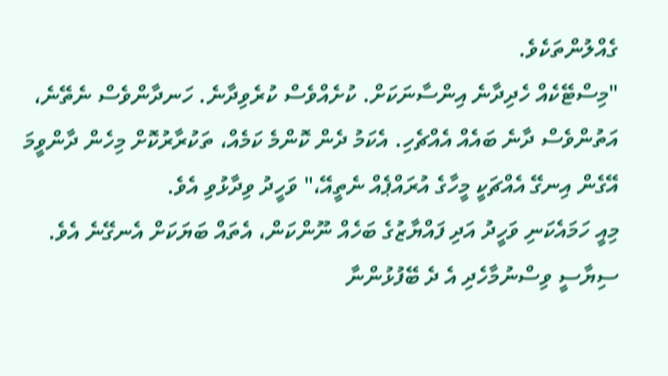ގެއްލުންތަކެވެ.
"މިސްޓޭކެއް ހެދިދާނެ އިންސާނަކަށް. ކުށެއްވެސް ކުރެވިދާނެ. ހަނދާންވެސް ނެތޭނެ، އަތުންވެސް ދާނެ ބައެއް އެއްޗެހި. އެކަމު ދެން ކޮންމެ ކަމެއް، ތަކުރާރުކޮށް މިހެން ދާންވީމަ އޭގެން އިނގޭ އެއްޗަކީ މީހާގެ އުރައްޕެއް ނެތީއޭ،" ވަހީދު ވިދާޅުވި އެވެ.
މިއީ ހަމައެކަނި ވަހީދު އަދި ފައްޔާޒުގެ ބަހެއް ނޫންކަން، އެތައް ބަޔަކަށް އެނގޭނެ އެވެ. ސިޔާސީ ވިސްނުމާހެދި އެ ދެ ބޭފުޅުންނާ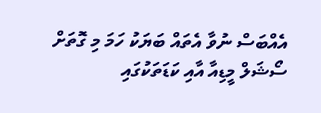އެއްބަސް ނުވާ އެތައް ބަޔަކު ހަމަ މި ގޮތަށް ސޯޝަލް މީޑިއާ އާއި ކަޑަތަކުގައި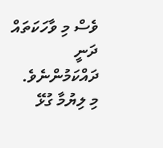ވެސް މި ވާހަކަތައް ދަނީ ދައްކަމުންނެވެ.
މި ލިޔުމާ ގުޅޭ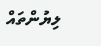ލިޔުންތައް